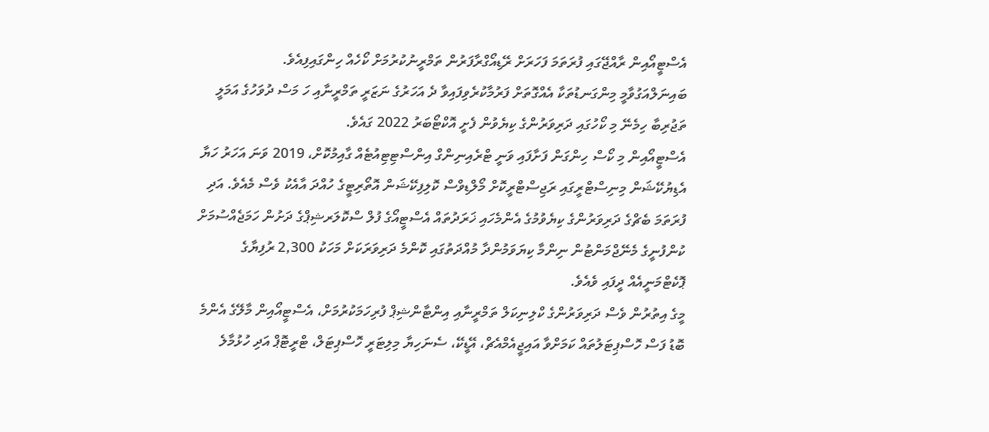އެސްޓީއޯއިން ރާއްޖޭގައި ފުރަތަމަ ފަހަރަށް ރޭޑިއޯގްރާފަރުން ތަމްރީނުކުރުމަށް ކޯހެއް ހިންގައިފިއެވެ.
ބައިނަލްއަގުވާމީ މިންގަނޑުތަކާ އެއްގޮތަށް ފަރުމާކުރެވިފައިވާ ދެ އަހަރުގެ ނަޒަރީ ތަމްރީނާއި ހަ މަސް ދުވަހުގެ އަމަލީ ތަޖުރިބާ ހިމެނޭ މި ކޯހުގައި ދަރިވަރުންގެ ކިޔެވުން ފެށީ އޮކްޓޯބަރު 2022 ގައެވެ.
އެސްޓީއޯއިން މި ކޯސް ހިންގަން ފަށާފައި ވަނީ ޓްރެއިނިންގް އިންސްޓިޓިއުޓެއް ގާއިމުކޮށް، 2019 ވަނަ އަހަރު ހަޔާ އެޑިޔުކޭޝަން މިނިސްޓްރީގައި ރަޖިސްޓްރީކޮށް މޯލްޑިވްސް ކޮލިފިކޭޝަން އޮތޯރިޓީގެ ހުއްދަ އާއެކު ވެސް މެއެވެ. އަދި ފުރަތަމަ ބެޗްގެ ދަރިވަރުންގެ ކިޔެވުމުގެ އެންމެހައި ޚަރަދުތައް އެސްޓީއޯގެ ފުލް ސްކޮލަރޝިޕްގެ ދަށުން ހަމަޖެއްސުމަށް ކުންފުނީގެ މެނޭޖްމަންޓުން ނިންމާ ކިޔަވަމުންދާ މުއްދަތުގައި ކޮންމެ ދަރިވަރަކަށް މަހަކު 2,300 ރުފިޔާގެ ޕޮކެޓްމަނީއެއް ދީފައި ވެއެވެ.
މީގެ އިތުރުން ވެސް ދަރިވަރުންގެ ކްލިނިކަލް ތަމްރީނާއި އިންޓާންޝިޕް ފުރިހަމަކުރުމަށް، އެސްޓީއޯއިން މާލޭގެ އެންމެ ބޮޑު ފަސް ހޮސްޕިޓަލުތައް ކަމަށްވާ އައިޖީއެމްއެޗް، އޭޑީކޭ، ސެނަހިޔާ މިލިޓަރީ ހޮސްޕިޓަލް، ޓްރީޓޮޕް އަދި ހުޅުމާލެ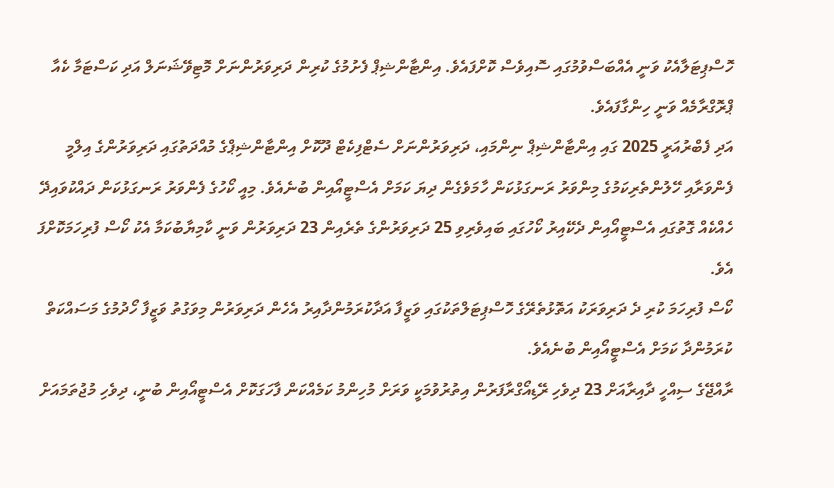ހޮސްޕިޓަލާއެކު ވަނީ އެއްބަސްވުމުގައި ސޮއިވެސް ކޮށްފައެވެ. އިންޓާންޝިޕް ފެށުމުގެ ކުރިން ދަރިވަރުންނަށް މޮޓިވޭޝަނަލް އަދި ކަސްޓަމާ ކެއާ ޕްރޮގްރާމެއް ވަނީ ހިންގާފައެވެ.
އަދި ފެބްރުއަރީ 2025 ގައި އިންޓާންޝިޕް ނިންމައި، ދަރިވަރުންނަށް ސެޓްފިކެޓް ދޫކޮށް އިންޓާންޝިޕްގެ މުއްދަތުގައި ދަރިވަރުންގެ އިލްމީ ފެންވަރާއި ހޭލުންތެރިކަމުގެ މިންވަރު ރަނގަޅުކަން ހާމަވެގެން ދިޔަ ކަމަށް އެސްޓީއޯއިން ބުނެއެވެ. މިއީ ކޯހުގެ ފެންވަރު ރަނގަޅުކަން ދައްކުވައިދޭ ހެއްކެއް ގޮތުގައި އެސްޓީއޯއިން ދެކޭއިރު ކޯހުގައި ބައިވެރިވި 25 ދަރިވަރުންގެ ތެރެއިން 23 ދަރިވަރުން ވަނީ ކާމިޔާބުކަމާ އެކު ކޯސް ފުރިހަމަކޮށްފަ އެވެ.
ކޯސް ފުރިހަމަ ކުރި ދެ ދަރިވަރަކު އަތޮޅުތެރޭގެ ހޮސްޕިޓަލްތަކުގައި ވަޒީފާ އަދާކުރަމުންދާއިރު އެހެން ދަރިވަރުން މިވަގުތު ވަޒީފާ ހޯދުމުގެ މަސައްކަތް ކުރަމުންދާ ކަމަށް އެސްޓީއޯއިން ބުނެއެވެ.
ރާއްޖޭގެ ސިއްހީ ދާއިރާއަށް 23 ދިވެހި ރޭޑިއޯގްރާފަރުން އިތުރުވުމަކީ ވަރަށް މުހިންމު ކަމެއްކަން ފާހަގަކޮށް އެސްޓީއޯއިން ބުނީ، ދިވެހި މުޖުތަމައަށް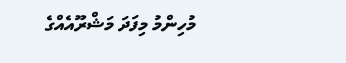މުހިންމު މިފަދަ މަޝްރޫއެއްގެ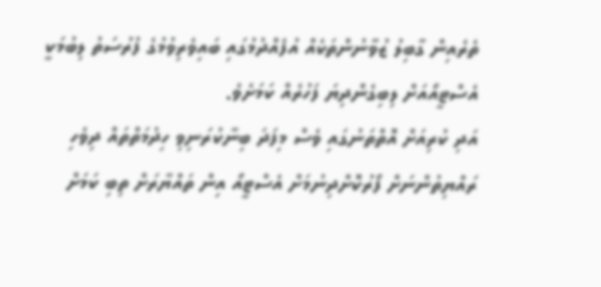ތެރެއިން ގާބިލު ޒުވާނުންތަކެއް އުފެއްދުމުގައި ބައިވެރިވުމުގެ ފުރުސަތު ލިބުމަކީ އެސްޓީއޯއަށް ލިބިގެންދިޔަ ފަހުރެއް ކަމަށެވެ.
އަދި ކުރިއަށް އޮތްތަނުގައި ވެސް މިފަދަ ބިނާކުރަނިވި ހިދުމަތްތައް ދިވެހި ރައްޔިތުންނަށް ފޯރުކޮށްދިނުމަށް އެސްޓީއޯ އިން ތައްޔާރަށް ތިބި ކަމަށް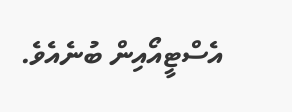އެސްޓީއޯއިން ބުނެއެވެ.